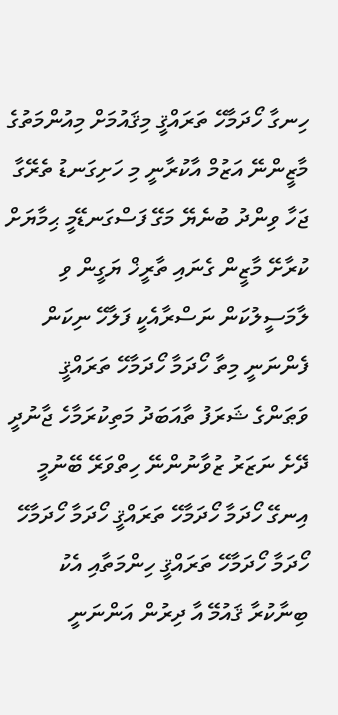ހިނގާ ހޯދަމާހޭ ތަރައްޤީ މިޤައުމަށް މިއުންމަތުގެ މާޒީންނޭ އަޒުމް އާކުރާނީ މި ހަށިގަނޑު ތެރޭގާ ޖަހާ ވިންދު ބުނެޔޭ މަގޭ ފަސްގަނޑޭމީ ޙިމާޔަށް ކުރާށޭ މާޒީން ގެނައި ތާރީޚް ޔަގީން ވި ލާމަސީލުކަން ނަސްރާއެކީ ފަލާހޭ ނިކަން ފެންނަނީ މިތާ ހޯދަމާ ހޯދަމާހޭ ތަރައްޤީ ވަޠަންގެ ޝަރަފު ތާއަބަދު މަތިކުރަމާހެ ޖާނުދީ ދޭށެ ނަޒަރު ޒުވާނުންނޭ ހިތްވަރޭ ބޭނުމީ އިނގޭ ހޯދަމާ ހޯދަމާހޭ ތަރައްޤީ ހޯދަމާ ހޯދަމާހޭ ހޯދަމާ ހޯދަމާހޭ ތަރައްޤީ ހިންމަތާއި އެކު ބިނާކުރާ ޤައުމޭ އާ ދިރުން އަންނަނީ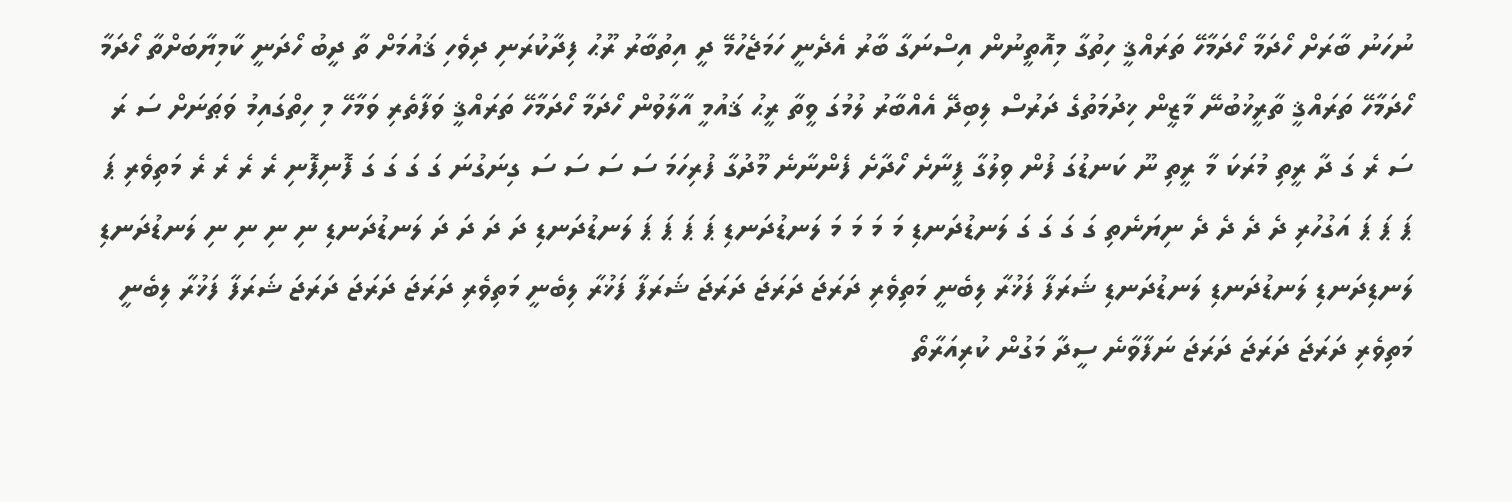ނުހަނު ބާރަށް ހޯދަމާ ހޯދަމާހޭ ތަރައްޤީ ހިތުގާ މިއޮތީނުން އިސްނަގާ ބާރު އެދެނީ ހަމަޖެހުމޭ ދީ އިތުބާރު ރޫޙު ފިދާކުރަނި ދިވެހި ޤައުމަށް ތާ ދީބު ހޯދަނީ ކާމިޔާބަށްތާ ހޯދަމާ ހޯދަމާހޭ ތަރައްޤީ ތާރީޚުބުނޭ މާޒީން ޚިދުމަތުގެ ދަރުސް ލިބިދޭ އެއްބާރު ލުމުގަ ވީތާ ރީޙު ޤައުމީ އާލާވުން ހޯދަމާ ހޯދަމާހޭ ތަރައްޤީ ވަފާތެރި ވަމާހޭ މި ހިތްގައިމު ވަޠަނަށް ސަ ރަ ސަ ރެ ގަ ދާ ރީތި މުރަކަ މާ ރީތި ނޫ ކަނޑުގަ ފުން ވިލުގާ ފީނާށެ ހޯދާށެ ފެންނާނެ މޫދުގާ ފުރިހަމަ ސަ ސަ ސަ ސަ ގިނަގުނަ ގަ ގަ ގަ ގަ ފޮނިފޮނި ރެ ރެ ރެ ރެ މަތިވެރި ޕަ ޕަ ޕަ ޕަ އަގުހުރި ދެ ދެ ދެ ދެ ނިޔަނެތި ގަ ގަ ގަ ގަ ލަނޑުދަނޑި މަ މަ މަ މަ ލަނޑުދަނޑި ޕަ ޕަ ޕަ ޕަ ލަނޑުދަނޑި ދަ ދަ ދަ ދަ ލަނޑުދަނޑި ނި ނި ނި ނި ލަނޑުދަނޑި ލަނޑިދަނޑި ލަނޑުދަނޑި ލަނޑުދަނޑި ޝަރަފާ ފަޚުރާ ލިބެނީ މަތިވެރި ދަރަޖަ ދަރަޖަ ދަރަޖަ ޝަރަފާ ފަޚުރާ ލިބެނީ މަތިވެރި ދަރަޖަ ދަރަޖަ ދަރަޖަ ޝަރަފާ ފަޚުރާ ލިބެނީ މަތިވެރި ދަރަޖަ ދަރަޖަ ދަރަޖަ ނަފާވާނެ ސީދާ މަގުން ކުރިއަރާތޯ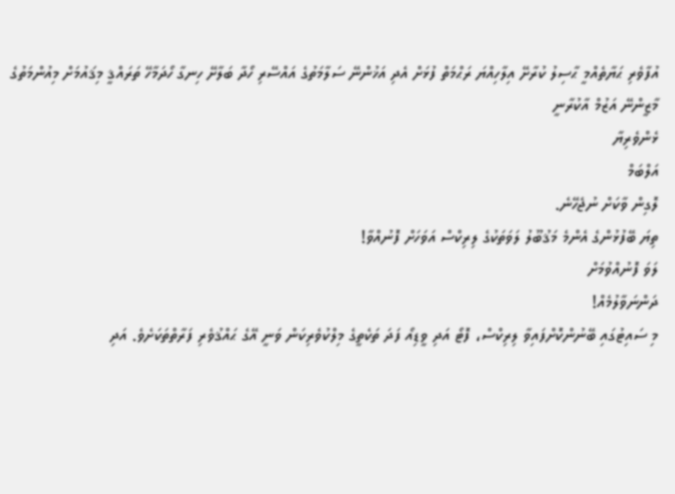އުފާވެރި ޙަޔާތެއްމީ ޙާސިލު ކުރާށޭ އިލާހިއްޔަ ރަޙްމަތް ފުޅަށް އެދި އަޚުންނޭ ސަލާމަތުގެ އައްސޭރި ހޯދާ ބަލާށޭ ހިނގާ ހޯދަމާހޭ ތަރައްޤީ މިޤައުމަށް މިއުންމަތުގެ މާޒީންނޭ އަޒުމް އާކުރާނީ
ޅެންވެރިޔާ
އަލްބަމް
ލޮގިން ވާކަށް ނުޖެހޭނެ.
ތިޔަ ބޭފުޅުންގެ އެންމެ މަޤުބޫލު ލަވަތަކުގެ ލިރިކްސް އަވަހަށް ފޮނުއްވާ!
ލަވަ ފޮނުއްވުމަށް
ދަންނަވާލުމެއް!
މި ސައިޓުގައި ބޭނުންކޮށްފައިވާ ލިރިކްސް، ފޮޓޯ އަދި ވީޑިއޯ ފަދަ ތަކެތީގެ މިލްކުވެރިކަން ވަނީ އޭގެ ޙައްޤުވެރި ފަރާތްތަކަށެވެ. އަދި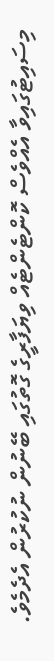މިސައިޓުގައިވާ އެއްވެސް ކޮންޓެންޓެއް ވިޔަފާރީގެ ގޮތުގައި ބޭނުން ނުކުރުން އެދެމެވެ.